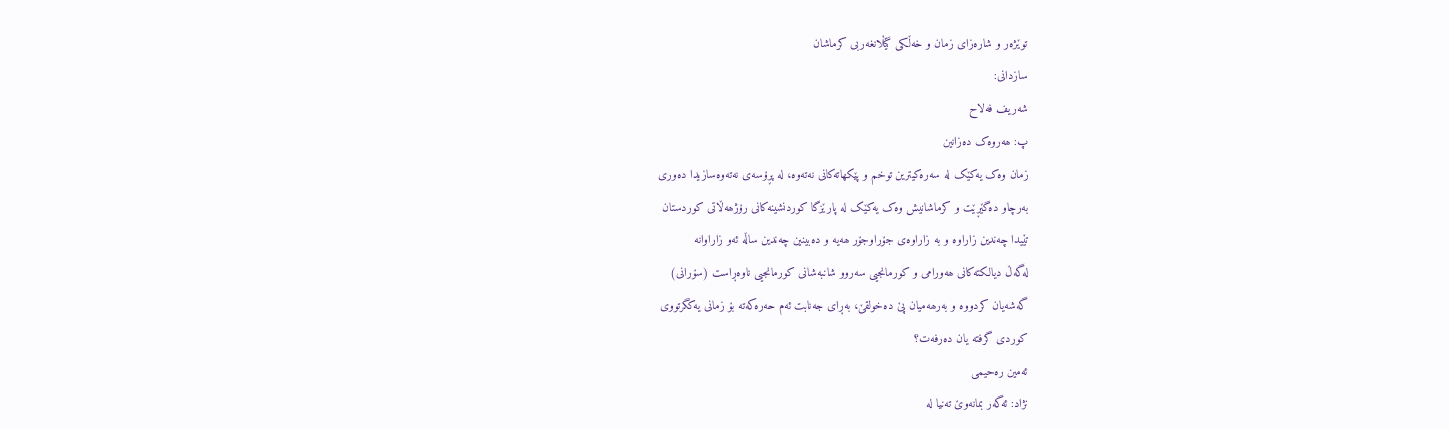توێژەر و شارەزای زمان و خەڵکی گێڵانغەربی کرماشان
سازدانی:
شەریف فەلاح
پ: ھەروەک دەزانین
زمان وەک یەکێک لە سەرەکیترین توخم و پێکھاتەکانی نەتەوە، لە پڕۆسەی نەتەوەسازیدا دەوری
بەرچاو دەگێڕێت و کرماشانیش وەک یەکێک لە پارێزگا کوردنشینەکانی رۆژھەڵاتی کوردستان
تێیدا چەندین زاراوە و بە زاراوەی جۆراوجۆر ھەیە و دەبینین چەندین ساڵە ئەو زاراوانە
لەگەڵ دیالکتەکانی ھەورامی و کورمانجیی سەروو شانبەشانی کورمانجیی ناوەڕاست (سۆرانی)
گەشەیان کردووە و بەرھەمیان پێ دەخولقێ، بەڕای جەنابت ئەم حەرەکەتە بۆ زمانی یەکگرتووی
کوردی گرفتە یان دەرفەت؟
ئەمین رەحیمی
نژاد: ئەگەر بمانەوێ تەنیا لە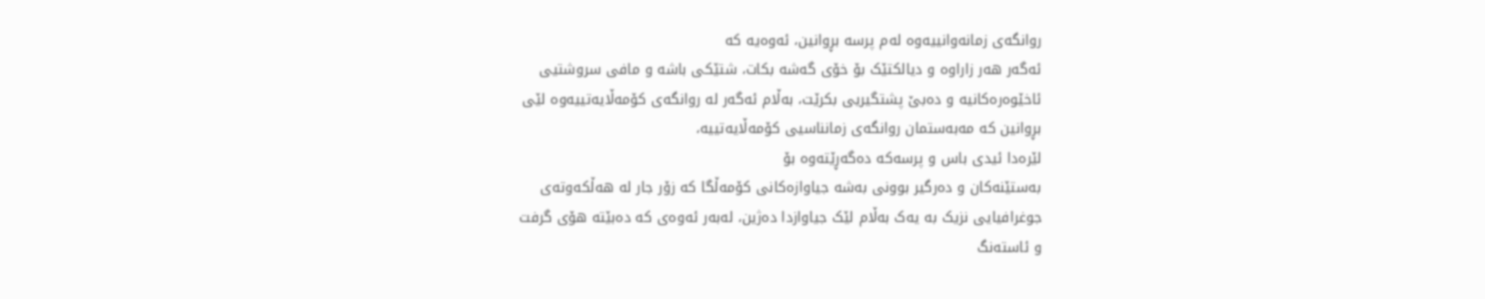روانگەی زمانەوانییەوە لەم پرسە بڕوانین، ئەوەیە کە
ئەگەر ھەر زاراوە و دیالکتێک بۆ خۆی گەشە بکات، شتێکی باشە و مافی سروشتیی
ئاخێوەرەکانیە و دەبێ پشتگیریی بکرێت، بەڵام ئەگەر لە روانگەی کۆمەڵایەتییەوە لێی
بڕوانین کە مەبەستمان روانگەی زمانناسیی کۆمەڵایەتییە،
لێرەدا ئیدی باس و پرسەکە دەگەڕێتەوە بۆ
بەستێنەکان و دەرگیر بوونی بەشە جیاوازەکانی کۆمەڵگا کە زۆر جار لە ھەڵکەوتەی
جوغرافیایی نزیک بە یەک بەڵام لێک جیاوازدا دەژین، لەبەر ئەوەی کە دەبێتە ھۆی گرفت
و ئاستەنگ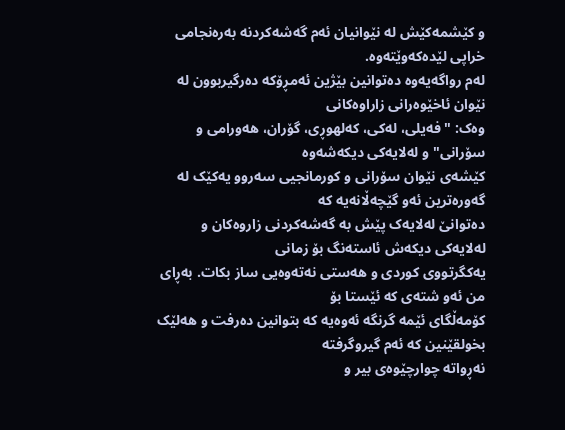و کێشمەکێش لە نێوانیان ئەم گەشەکردنە بەرەنجامی خراپی لێدەکەوێتەوە.
لەم رواگەیەوە دەتوانین بێژین ئەمڕۆکە دەرگیربوون لە نێوان ئاخێوەرانی زاراوەکانی
وەک: "فەیلی، لەکی، کەلھوڕی، گۆران، ھەورامی و سۆرانی" و لەلایەکی دیکەشەوە
کێشەی نێوان سۆرانی و کورمانجیی سەروو یەکێک لە گەورەترین ئەو گێچەڵانەیە کە
دەتوانێ لەلایەک پێش بە گەشەکردنی زاروەکان و لەلایەکی دیکەش ئاستەنگ بۆ زمانی
یەکگرتووی کوردی و ھەستی نەتەوەیی ساز بکات. بەڕای من ئەو شتەی کە ئێستا بۆ
کۆمەڵگای ئێمە گرنگە ئەوەیە کە بتوانین دەرفت و ھەلێک بخولقێنین کە ئەم گیروگرفتە
نەڕواتە چوارچێوەی بیر و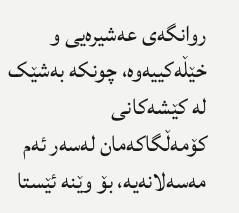روانگەی عەشیرەیی و خێڵەکییەوە، چونکە بەشێک لە کێشەکانی
کۆمەڵگاکەمان لەسەر ئەم مەسەلانەیە، بۆ وێنە ئێستا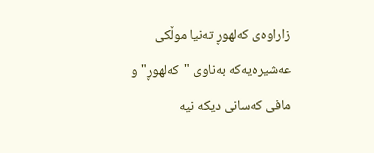زاراوەی کەلھوڕ تەنیا موڵکی
عەشیرەیەکە بەناوی "کەلھوڕ" و مافی کەسانی دیکە نیە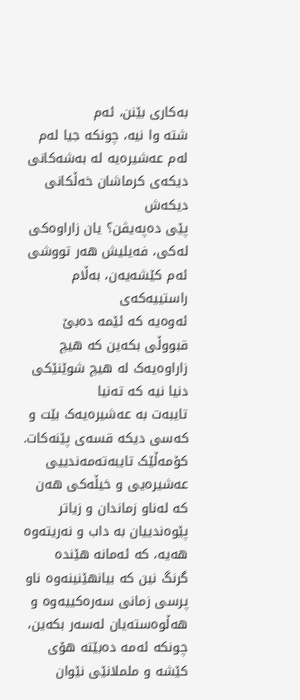بەکاری بێنن، ئەم
شتە وا نیە، چونکە جیا لەم لەم عەشیرەیە لە بەشەکانی دیکەی کرماشان خەڵکانی دیکەش
پێی دەپەیڤن؟ یان زاراوەکی لەکی، فەیلیش ھەر تووشی ئەم کێشەیەن، بەڵام راستییەکەی
ئەوەیە کە ئێمە دەبێ قبووڵی بکەین کە ھیچ زاراوەیەک لە ھیچ شوێنێکی دنیا نیە کە تەنیا
تایبەت بە عەشیرەیەک بێت و کەسی دیکە قسەی پێنەکات. کۆمەڵێک تایبەتەمەندییی
عەشیرەیی و خیڵەکی ھەن کە لەناو زماندان و زیاتر پێوەندییان بە داب و نەریتەوە
ھەیە، کە ئەمانە ھێندە گرنگ نین کە بیانھێنینەوە ناو پرسی زمانی سەرەکییەوە و
ھەڵوەستەیان لەسەر بکەین، چونکە ئەمە دەبێتە ھۆی کێشە و ململانێی نێوان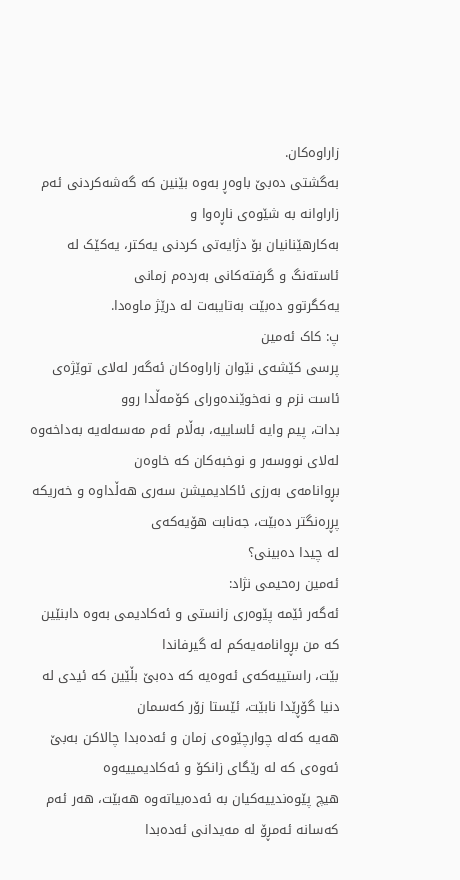زاراوەکان.
بەگشتی دەبێ باوەڕ بەوە بێنین کە گەشەکردنی ئەم زاراوانە بە شێوەی ناڕەوا و
بەکارھێنانیان بۆ دژایەتی کردنی یەکتر، یەکێک لە ئاستەنگ و گرفتەکانی بەردەم زمانی
یەکگرتوو دەبێت بەتایبەت لە درێژ ماوەدا.
پ: کاک ئەمین
پرسی کێشەی نێوان زاراوەکان ئەگەر لەلای توێژەی ئاست نزم و نەخوێندەورای کۆمەڵدا روو
بدات، پیم وایە ئاساییە، بەڵام ئەم مەسەلەیە بەداخەوە لەلای نووسەر و نوخبەکان کە خاوەن
بڕوانامەی بەرزی ئاکادیمیشن سەری ھەڵداوە و خەریکە پڕرەنگتر دەبێت، جەنابت ھۆیەکەی
لە چیدا دەبینی؟
ئەمین رەحیمی نژاد:
ئەگەر ئێمە پێوەری زانستی و ئەکادیمی بەوە دابنێین کە من بڕوانامەیەکم لە گیرفاندا
بێت، راستییەکەی ئەوەیە کە دەبێ بڵێین کە ئیدی لە دنیا گۆڕێدا نابێت، ئێستا زۆر کەسمان
ھەیە کەلە چوارچێوەی زمان و ئەدەبدا چالاکن بەبێ ئەوەی کە لە رێگای زانکۆ و ئەکادیمییەوە
ھیچ پێوەندییەکیان بە ئەدەبیاتەوە ھەبێت، ھەر ئەم کەسانە ئەمڕۆ لە مەیدانی ئەدەبدا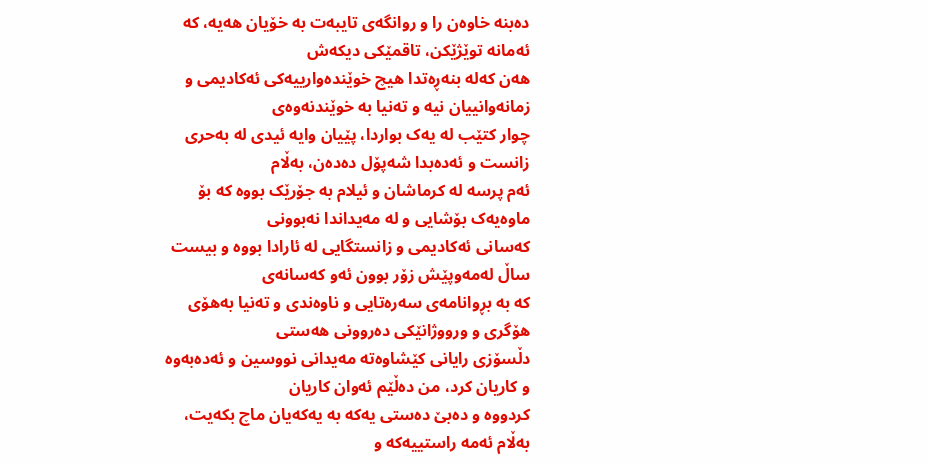دەبنە خاوەن را و روانگەی تایبەت بە خۆیان ھەیە، کە ئەمانە توێژێکن، تاقمێکی دیکەش
ھەن کەلە بنەڕەتدا ھیچ خوێندەوارییەکی ئەکادیمی و زمانەوانییان نیە و تەنیا بە خوێندنەوەی
چوار کتێب لە یەک بواردا، پێیان وایە ئیدی لە بەحری زانست و ئەدەبدا شەپۆل دەدەن، بەڵام
ئەم پرسە لە کرماشان و ئیلام بە جۆرێک بووە کە بۆ ماوەیەک بۆشایی و لە مەیداندا نەبوونی
کەسانی ئەکادیمی و زانستگایی لە ئارادا بووە و بیست ساڵ لەمەوپێش زۆر بوون ئەو کەسانەی
کە بە بڕوانامەی سەرەتایی و ناوەندی و تەنیا بەھۆی ھۆگری و ورووژانێکی دەروونی ھەستی
دڵسۆزی رایانی کێشاوەتە مەیدانی نووسین و ئەدەبەوە و کاریان کرد، من دەڵێم ئەوان کاریان
کردووە و دەبێ دەستی یەکە بە یەکەیان ماچ بکەیت، بەڵام ئەمە راستییەکە و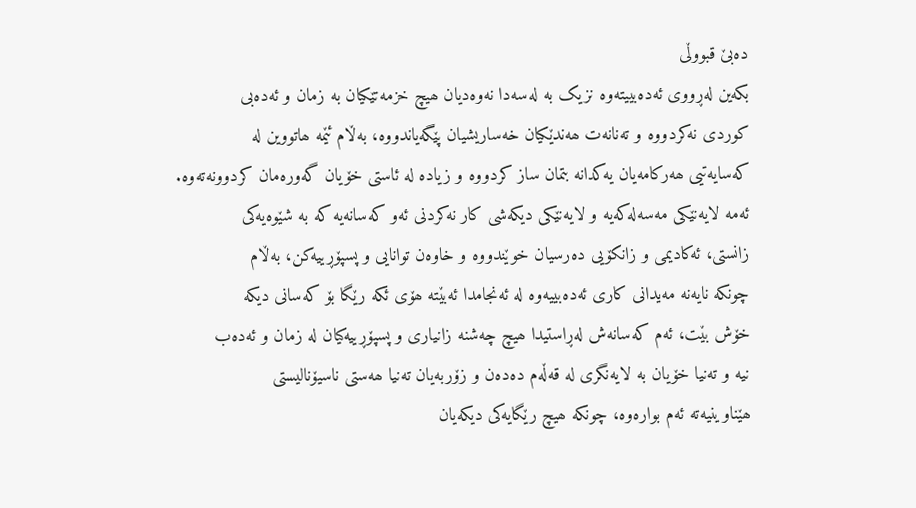دەبێ قبووڵی
بکەین لەڕووی ئەدەبییتەوە نزیک بە لەسەدا نەوەدیان ھیچ خزمەتێکیان بە زمان و ئەدەبی
کوردی نەکردووە و تەنانەت ھەندێکیان خەساریشیان پێگەیاندووە، بەڵام ئێمە ھاتووین لە
کەسایەتیی ھەرکامەیان یەکدانە بتمان ساز کردووە و زیادە لە ئاستی خۆیان گەورەمان کردوونەتەوە.
ئەمە لایەنێکی مەسەلەکەیە و لایەنێکی دیکەشی کار نەکردنی ئەو کەسانەیە کە بە شێوەیەکی
زانستی، ئەکادیمی و زانکۆیی دەرسیان خوێندووە و خاوەن توانایی و پسپۆڕییەکن، بەڵام
چونکە نایەنە مەیدانی کاری ئەدەبییەوە لە ئەنجامدا ئەبێتە ھۆی ئکە رێگا بۆ کەسانی دیکە
خۆش بێت، ئەم کەسانەش لەڕاستیدا ھیچ چەشنە زانیاری و پسپۆڕییەکیان لە زمان و ئەدەب
نیە و تەنیا خۆیان بە لایەنگری لە قەڵەم دەدەن و زۆربەیان تەنیا ھەستی ناسیۆنالیستی
ھێناوینیەتە ئەم بوارەوە، چونکە ھیچ رێگایەکی دیکەیان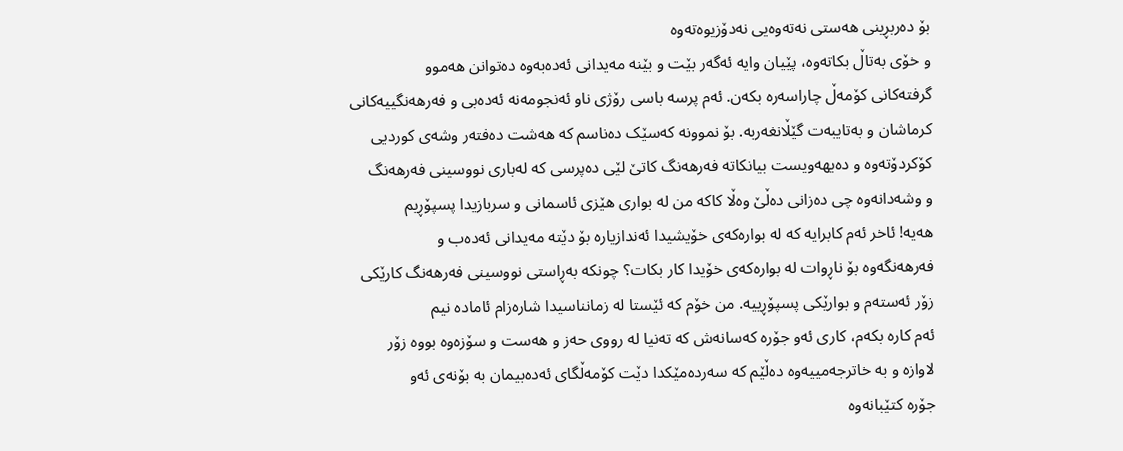بۆ دەربڕینی ھەستی نەتەوەیی نەدۆزیوەتەوە
و خۆی بەتاڵ بکاتەوە، پێیان وایە ئەگەر بێت و بێنە مەیدانی ئەدەبەوە دەتوانن ھەموو
گرفتەکانی کۆمەڵ چاراسەرە بکەن. ئەم پرسە باسی رۆژی ناو ئەنجومەنە ئەدەبی و فەرھەنگییەکانی
کرماشان و بەتایبەت گێڵانغەربە. بۆ نموونە کەسێک دەناسم کە ھەشت دەفتەر وشەی کوردیی
کۆکردۆتەوە و دەیھەویست بیانکاتە فەرھەنگ کاتێ لێی دەپرسی کە لەباری نووسینی فەرھەنگ
و وشەدانەوە چی دەزانی دەڵێ وەڵا کاکە من لە بواری ھێزی ئاسمانی و سربازیدا پسپۆڕیم
ھەیە! ئاخر ئەم کابرایە کە لە بوارەکەی خۆیشیدا ئەندازیارە بۆ دێتە مەیدانی ئەدەب و
فەرھەنگەوە بۆ ناڕوات لە بوارەکەی خۆیدا کار بکات؟ چونکە بەڕاستی نووسینی فەرھەنگ کارێکی
زۆر ئەستەم و بوارێکی پسپۆڕییە. من خۆم کە ئێستا لە زمانناسیدا شارەزام ئامادە نیم
ئەم کارە بکەم، کاری ئەو جۆرە کەسانەش کە تەنیا لە رووی حەز و ھەست و سۆزەوە بووە زۆر
لاوازە و بە خاترجەمییەوە دەڵێم کە سەردەمێکدا دێت کۆمەڵگای ئەدەبیمان بە بۆنەی ئەو
جۆرە کتێبانەوە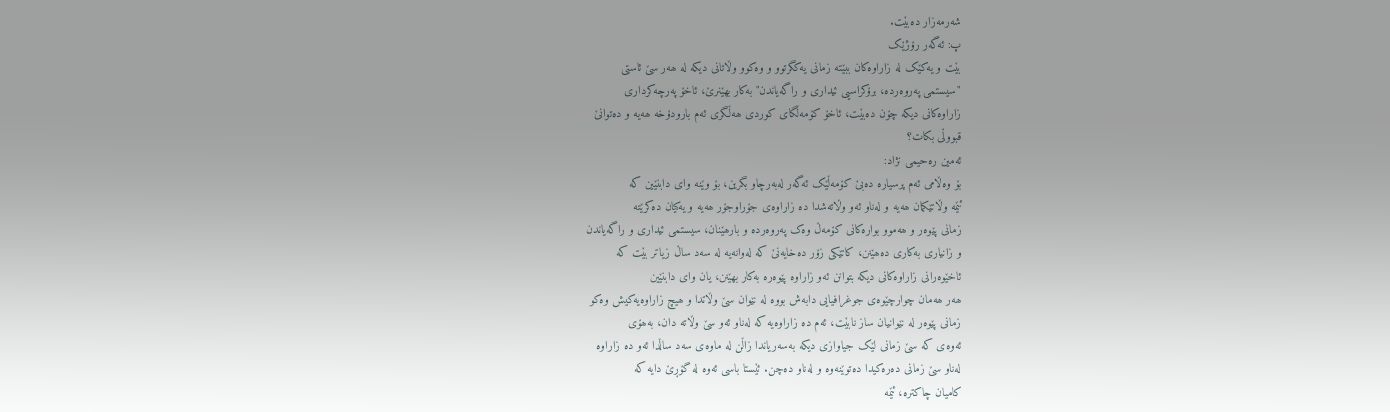شەرمەزار دەبێت.
پ: ئەگەر رۆژێک
بێت و یەکێک لە زاراوەکان ببێتە زمانی یەکگرتوو و وەکوو وڵاتانی دیکە لە ھەر سێ ئاستی
"سیستمی پەروەردە، برۆکراسیی ئیداری و راگەیاندن" بەکار بھێنرێ، ئاخۆ پەرچەکرداری
زاراوەکانی دیکە چۆن دەبێت، ئاخۆ کۆمەڵگای کوردی ھەڵگری ئەم بارودۆخە ھەیە و دەتوانێ
قبووڵی بکات؟
ئەمین رەحیمی نژاد:
بۆ وەڵامی ئەم پرسیارە دەبێ کۆمەڵێک ئەگەر لەبەرچاو بگرین، بۆ وێنە وای دابنێین کە
ئێمە وڵاتێکمان ھەیە و لەناو ئەو وڵاتەشدا دە زاراوەی جۆراوجۆر ھەیە و یەکیان دەکرێتە
زمانی پێوەر و ھەموو بوارەکانی کۆمەڵ وەک پەروەردە و بارھێنان، سیستمی ئیداری و راگەیاندن
و زانیاری بەکاری دەھێنن، کاتێکی زۆر دەخایەنێ کە لەوانەیە لە سەد ساڵ زیاتر بێت کە
ئاخێوەرانی زاراوەکانی دیکە بتوانن ئەو زاراوە پێوەرە بەکار بھێنن، یان وای دابنێین
ھەر ھەمان چوارچێوەی جوغرافیایی دابەش بووە لە نێوان سێ وڵاتدا و ھیچ زاراوەیەکیش وەکو
زمانی پێوەر لە نێوانیان ساز نابێت، ئەم دە زاراوەیە کە لەناو ئەو سێ وڵاتە دان، بەھۆی
ئەوەی کە سێ زمانی لێک جیاوازی دیکە بەسەریاندا زاڵن لە ماوەی سەد ساڵدا ئەو دە زاراوە
لەناو سێ زمانی دەرەکیدا دەتوێنەوە و لەناو دەچن. ئێستا باسی ئەوە لە گۆڕێ دایە کە
کامیان چاکترە، ئێمە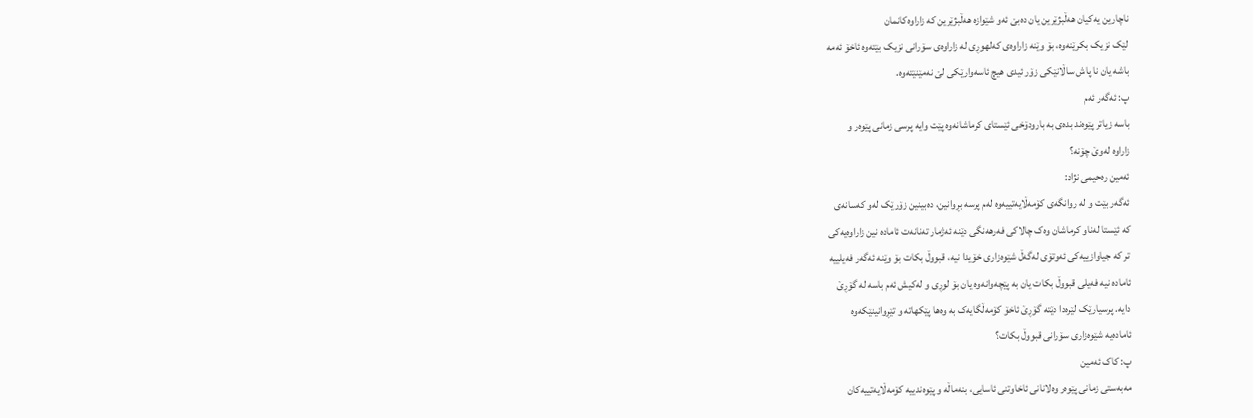ناچارین یەکیان ھەڵبژێرین یان دەبێ ئەو شێوازە ھەڵبژێرین کە زاراوەکانمان
لێک نزیک بکرێنەوە، بۆ وێنە زاراوەی کەلھوڕی لە زاراوەی سۆرانی نزیک بێتەوە ئاخۆ ئەمە
باشە یان نا پاش ساڵانێکی زۆر ئیدی ھیچ ئاسەوارێکی لێ نەمێنێتەوە.
پ: ئەگەر ئەم
باسە زیاتر پێوەند بدەی بە بارودۆخی ئێستای کرماشانەوە پێت وایە پرسی زمانی پێوەر و
زاراوە لەوێ چۆنە؟
ئەمین رەحیمی نژاد:
ئەگەر بێت و لە روانگەی کۆمەڵایەتییەوە لەم پرسە بڕوانین، دەبینین زۆرێک لەو کەسانەی
کە ئێستا لەناو کرماشان وەک چالاکی فەرھەنگی دێنە ئەژمار تەنانەت ئامادە نین زاراوەیەکی
تر کە جیاوازییەکی ئەوتۆی لەگەڵ شێوەزاری خۆیدا نیە، قبووڵ بکات بۆ وێنە ئەگەر فەیلییە
ئامادە نیە فەیلی قبووڵ بکات یان بە پێچەوانەوە یان بۆ لوڕی و لەکیش ئەم باسە لە گۆڕێ
دایە. پرسیارێک لێرەدا دێتە گۆڕێ ئاخۆ کۆمەڵگایەک بە وەھا پێکھاتە و تێڕوانینێکەوە
ئامادەیە شێوەزاری سۆرانی قبووڵ بکات؟
پ: کاک ئەمین
مەبەستی زمانی پێوەر وەلانانی ئاخاوتنی ئاسایی، بنەماڵە و پێوەندییە کۆمەڵایەتییەکان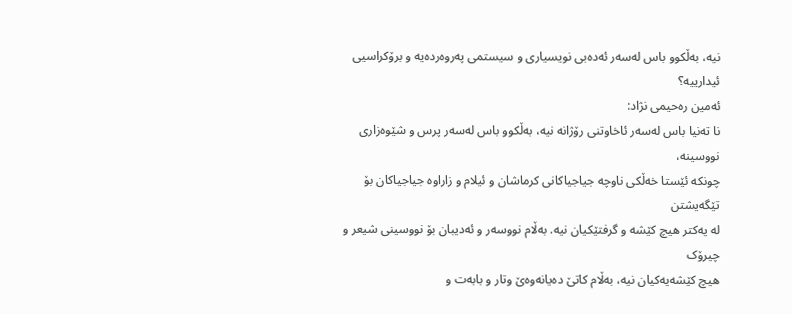نیە، بەڵکوو باس لەسەر ئەدەبی نویسیاری و سیستمی پەروەردەیە و برۆکراسیی ئیدارییە؟
ئەمین رەحیمی نژاد:
نا تەنیا باس لەسەر ئاخاوتنی رۆژانە نیە، بەڵکوو باس لەسەر پرس و شێوەزاری نووسینە،
چونکە ئێستا خەڵکی ناوچە جیاجیاکانی کرماشان و ئیلام و زاراوە جیاجیاکان بۆ تێگەیشتن
لە یەکتر ھیچ کێشە و گرفتێکیان نیە. بەڵام نووسەر و ئەدیبان بۆ نووسینی شیعر و چیرۆک
ھیچ کێشەیەکیان نیە، بەڵام کاتێ دەیانەوەێ وتار و بابەت و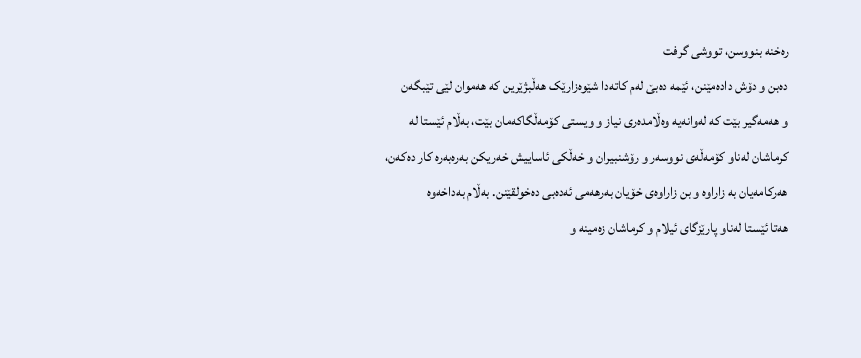رەخنە بنووسن، تووشی گرفت
دەبن و دۆش دادەمێنن، ئێمە دەبێ لەم کاتەدا شێوەزارێک ھەڵبژێرین کە ھەموان لێی تێبگەن
و ھەمەگیر بێت کە لەوانەیە وەڵامدەری نیاز و ویستی کۆمەڵگاکەمان بێت، بەڵام ئێستا لە
کرماشان لەناو کۆمەڵەی نووسەر و رۆشنبیران و خەڵکی ئاساییش خەریکن بەرەبەرە کار دەکەن،
ھەرکامەیان بە زاراوە و بن زاراوەی خۆیان بەرھەمی ئەدەبی دەخولقێنن. بەڵام بەداخەوە
ھەتا ئێستا لەناو پارێزگای ئیلام و کرماشان زەمینە و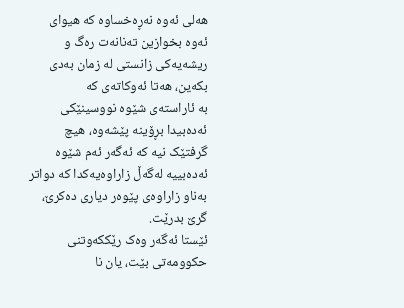ھەلی ئەوە نەڕەخساوە کە ھیوای
ئەوە بخوازین تەنانەت رەگ و ریشەیەکی زانستی لە زمان بەدی بکەین، ھەتا ئەوکاتەی کە
بە ئاراستەی شێوە نووسینێکی ئەدەبیدا بڕۆینە پێشەوە، ھیچ گرفتێک نیە کە ئەگەر ئەم شێوە
ئەدەبییە لەگەڵ زاراوەیەکدا کە دواتر بەناو زاراوەی پێوەر دیاری دەکرێ، گرێ بدرێت.
ئێستا ئەگەر وەک رێککەوتنی حکوومەتی بێت، یان نا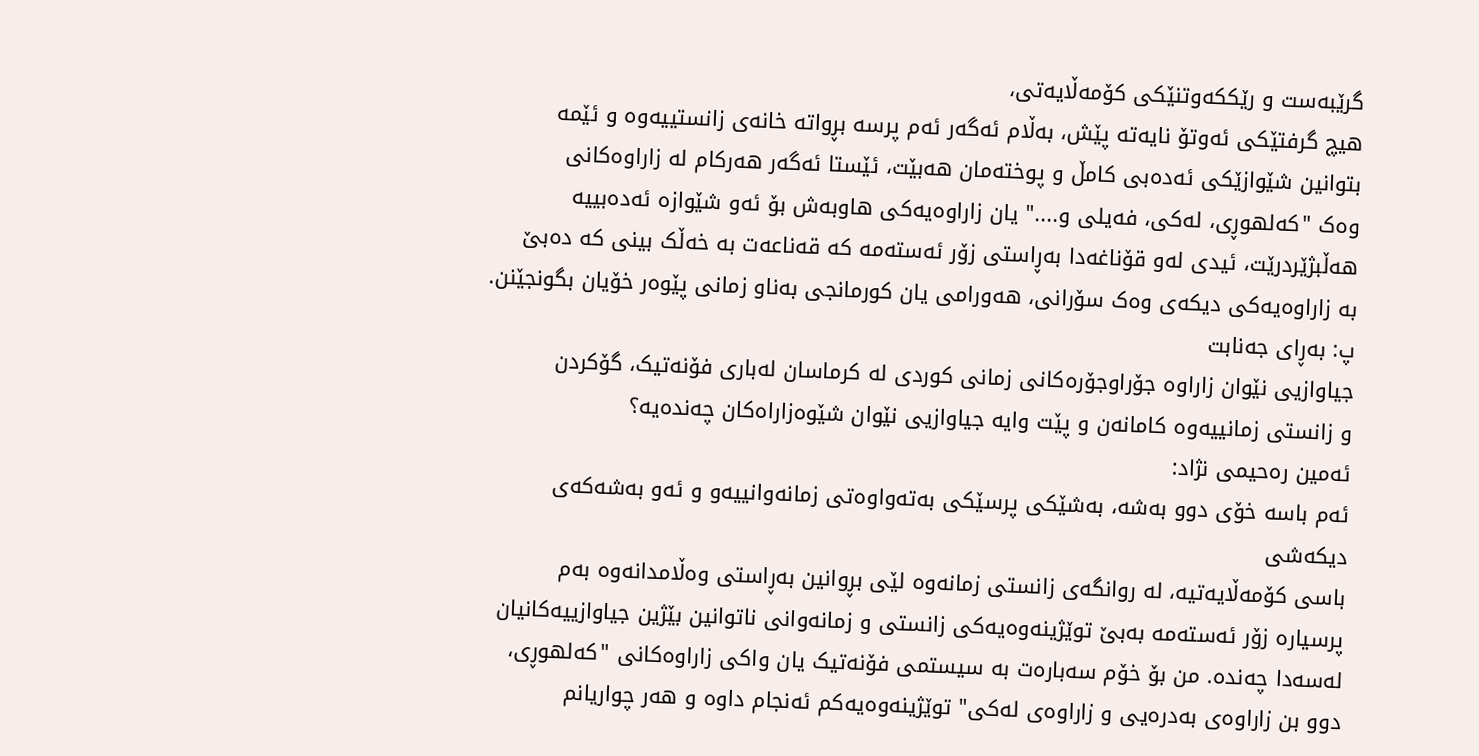گرێبەست و رێککەوتنێکی کۆمەڵایەتی،
ھیچ گرفتێکی ئەوتۆ نایەتە پێش، بەڵام ئەگەر ئەم پرسە بڕواتە خانەی زانستییەوە و ئێمە
بتوانین شێوازێکی ئەدەبی کامڵ و پوختەمان ھەبێت، ئێستا ئەگەر ھەرکام لە زاراوەکانی
وەک "کەلھوڕی، لەکی، فەیلی و...." یان زاراوەیەکی ھاوبەش بۆ ئەو شێوازە ئەدەبییە
ھەڵبژێردرێت، ئیدی لەو قۆناغەدا بەڕاستی زۆر ئەستەمە کە قەناعەت بە خەڵک بینی کە دەبێ
بە زاراوەیەکی دیکەی وەک سۆرانی، ھەورامی یان کورمانجی بەناو زمانی پێوەر خۆیان بگونجێنن.
پ: بەڕای جەنابت
جیاوازیی نێوان زاراوە جۆراوجۆرەکانی زمانی کوردی لە کرماسان لەباری فۆنەتیک، گۆکردن
و زانستی زمانییەوە کامانەن و پێت وایە جیاوازیی نێوان شێوەزاراەکان چەندەیە؟
ئەمین رەحیمی نژاد:
ئەم باسە خۆی دوو بەشە، بەشێکی پرسێکی بەتەواوەتی زمانەوانییەو و ئەو بەشەکەی دیکەشی
باسی کۆمەڵایەتیە، لە روانگەی زانستی زمانەوە لێی بڕوانین بەڕاستی وەڵامدانەوە بەم
پرسیارە زۆر ئەستەمە بەبێ توێژینەوەیەکی زانستی و زمانەوانی ناتوانین بێژین جیاوازییەکانیان
لەسەدا چەندە. من بۆ خۆم سەبارەت بە سیستمی فۆنەتیک یان واکی زاراوەکانی "کەلھوڕی،
دوو بن زاراوەی بەدرەیی و زاراوەی لەکی" توێژینەوەیەکم ئەنجام داوە و ھەر چواریانم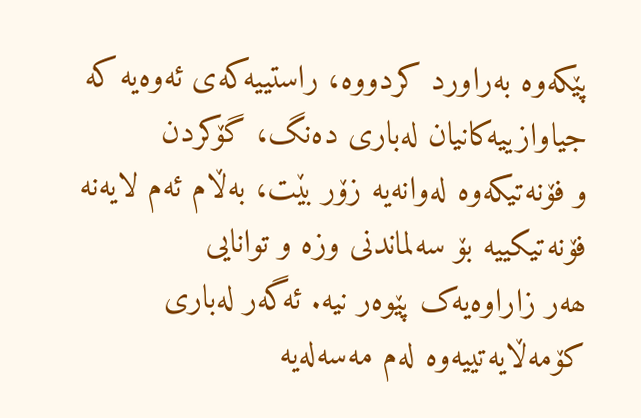پێکەوە بەراورد کردووە، راستییەکەی ئەوەیە کە جیاوازییەکانیان لەباری دەنگ، گۆکردن
و فۆنەتیکەوە لەوانەیە زۆر بێت، بەڵام ئەم لایەنە فۆنەتیکییە بۆ سەلماندنی وزە و توانایی
ھەر زاراوەیەک پێوەر نیە. ئەگەر لەباری کۆمەڵایەتییەوە لەم مەسەلەیە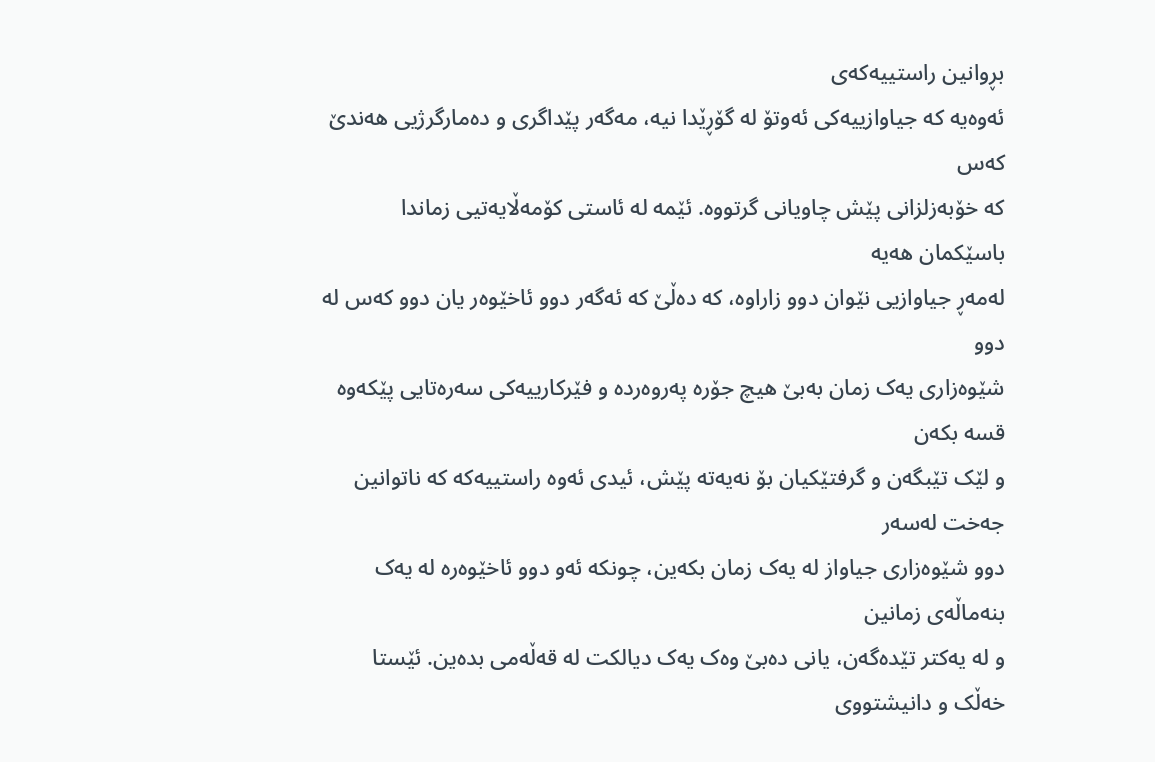بڕوانین راستییەکەی
ئەوەیە کە جیاوازییەکی ئەوتۆ لە گۆڕێدا نیە، مەگەر پێداگری و دەمارگرژیی ھەندێ کەس
کە خۆبەزلزانی پێش چاویانی گرتووە. ئێمە لە ئاستی کۆمەڵایەتیی زماندا باسێکمان ھەیە
لەمەڕ جیاوازیی نێوان دوو زاراوە، کە دەڵێ کە ئەگەر دوو ئاخێوەر یان دوو کەس لە دوو
شێوەزاری یەک زمان بەبێ ھیچ جۆرە پەروەردە و فێرکارییەکی سەرەتایی پێکەوە قسە بکەن
و لێک تێبگەن و گرفتێکیان بۆ نەیەتە پێش، ئیدی ئەوە راستییەکە کە ناتوانین جەخت لەسەر
دوو شێوەزاری جیاواز لە یەک زمان بکەین، چونکە ئەو دوو ئاخێوەرە لە یەک بنەماڵەی زمانین
و لە یەکتر تێدەگەن، یانی دەبێ وەک یەک دیالکت لە قەڵەمی بدەین. ئێستا خەڵک و دانیشتووی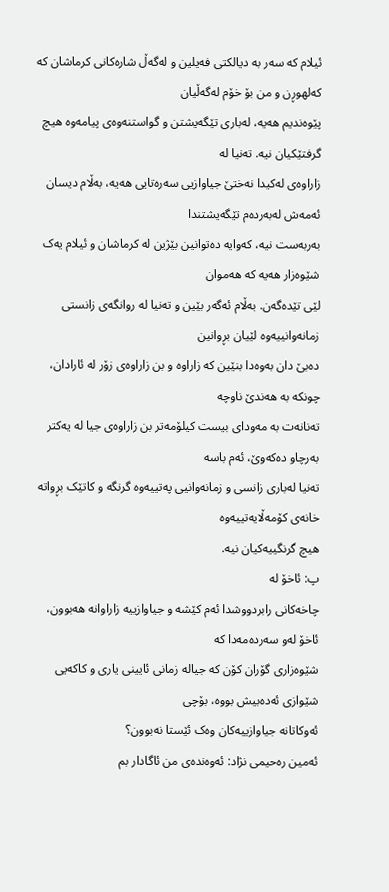ئیلام کە سەر بە دیالکتی فەیلین و لەگەڵ شارەکانی کرماشان کە کەلھوڕن و من بۆ خۆم لەگەڵیان
پێوەندیم ھەیە، لەباری تێگەیشتن و گواستنەوەی پیامەوە ھیچ گرفتێکیان نیە. تەنیا لە
زاراوەی لەکیدا نەختێ جیاوازیی سەرەتایی ھەیە، بەڵام دیسان ئەمەش لەبەردەم تێگەیشتندا
بەربەست نیە، کەوایە دەتوانین بێژین لە کرماشان و ئیلام یەک شێوەزار ھەیە کە ھەموان
لێی تێدەگەن. بەڵام ئەگەر بێین و تەنیا لە روانگەی زانستی زمانەوانییەوە لێیان بڕوانین
دەبێ دان بەوەدا بنێین کە زاراوە و بن زاراوەی زۆر لە ئارادان، چونکە بە ھەندێ ناوچە
تەنانەت بە مەودای بیست کیلۆمەتر بن زاراوەی جیا لە یەکتر بەرچاو دەکەوێ، ئەم باسە
تەنیا لەباری زانسی و زمانەوانیی پەتییەوە گرنگە و کاتێک بڕواتە خانەی کۆمەڵایەتییەوە
ھیچ گرنگییەکیان نیە.
پ: ئاخۆ لە
چاخەکانی رابردووشدا ئەم کێشە و جیاوازییە زاراوانە ھەبوون، ئاخۆ لەو سەردەمەدا کە
شێوەزاری گۆران کۆن کە جیالە زمانی ئایینی یاری و کاکەیی شێوازی ئەدەبیش بووە، بۆچی
ئەوکاتانە جیاوازییەکان وەک ئێستا نەبوون؟
ئەمین رەحیمی نژاد: ئەوەندەی من ئاگادار بم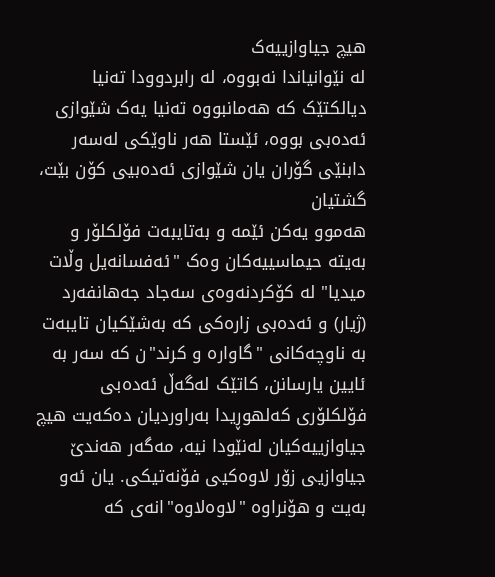ھیچ جیاوازییەک
لە نێوانیاندا نەبووە، لە رابردوودا تەنیا دیالکتێک کە ھەمانبووە تەنیا یەک شێوازی
ئەدەبی بووە، ئێستا ھەر ناوێکی لەسەر دابنێی گۆران یان شێوازی ئەدەبیی کۆن بێت، گشتیان
ھەموو یەکن ئێمە و بەتایبەت فۆلکلۆر و بەیتە حیماسییەکان وەک "ئەفسانەیل وڵات
میدیا" لە کۆکردنەوەی سەجاد جەھانفەرد (ژیار) و ئەدەبی زارەکی کە بەشێکیان تایبەت
بە ناوچەکانی "گاوارە و کرند"ن کە سەر بە ئایین یارسانن، کاتێک لەگەڵ ئەدەبی
فۆلکلۆری کەلھوڕیدا بەراوردیان دەکەیت ھیچ جیاوازییەکیان لەنێودا نیە، مەگەر ھەندێ
جیاوازیی زۆر لاوەکیی فۆنەتیکی. یان ئەو بەیت و ھۆنراوە "لاوەلاوە"انەی کە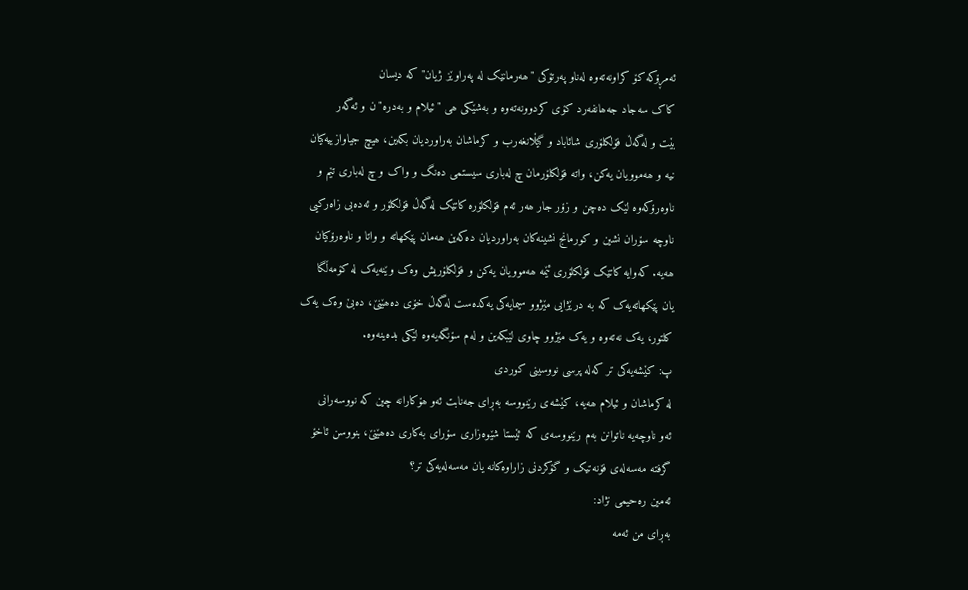ئەمڕۆکە کۆ کراونەتەوە لەناو پەرتۆکی "ھەرمانێک لە پەراوێز ژیان" کە دیسان
کاک سەجاد جەھانفەرد کۆی کردوونەتەوە و بەشێکی ھی "ئیلام و بەدرە"ن و ئەگەر
بێت و لەگەڵ فۆلکلۆری شائاباد و گیڵانغەرب و کرماشان بەراوردیان بکەین، ھیچ جیاوازییەکیان
نیە و ھەموویان یەکن، واتە فۆلکلۆرمان چ لەباری سیستمی دەنگ و واک و چ لەباری تێم و
ناوەرۆکەوە لێک دەچن و زۆر جار ھەر ئەم فۆلکلۆرە کاتێک لەگەڵ فۆلکلۆر و ئەدەبی زاەرکیی
ناوچە سۆران نشین و کورمانج نشینەکان بەراوردیان دەکەین ھەمان پێکھاتە و واتا و ناوەرۆکیان
ھەیە. کەوایە کاتێک فۆلکلۆری ئێمە ھەموویان یەکن و فۆلکلۆریش وەک وێنەیەک لە کۆمەڵگا
یان پێکھاتەیەک کە بە درێژایی مێژوو سیمایەکی یەکدەست لەگەڵ خۆی دەھێنێ، دەبێ وەک یەک
کلتور، یەک نەتەوە و یەک مێژوو چاوی لێبکەین و لەم سۆنگەیەوە لێکی بدەینەوە.
پ: کێشەیەکی تر کەلە پرسی نووسینی کوردی
لە کرماشان و ئیلام ھەیە، کێشەی رێنووسە بەڕای جەنابت ئەو ھۆکارانە چین کە نووسەرانی
ئەو ناوچەیە ناتوانن بەم رێنووسەی کە ئێستا شێوەزاری سۆرای بەکاری دەھێنێ، بنووسن ئاخۆ
گرفتە مەسەلەی فۆنەتیک و گۆکردنی زاراوەکانە یان مەسەلەیەکی تر؟
ئەمین رەحیمی نژاد:
بەڕای من ئەمە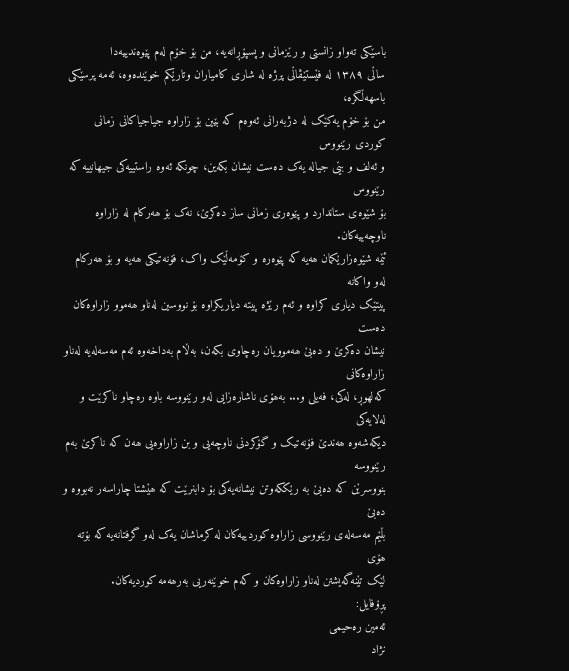باسێکی تەواو زانستی و رێزمانی و پسپۆڕانەیە، من بۆ خۆم لەم پێوەندییەدا
ساڵی ١٣٨٩ لە فێستێڤاڵی پرژە لە شاری کامیاران وتارێکم خوێندەوە، ئەمە پرسێکی باسھەڵگرە،
من بۆ خۆم یەکێک لە دژبەرانی ئەوەم کە بێین بۆ زاراوە جیاجیاکانی زمانی کوردی رێنووس
و ئەلف و بێی جیالە یەک دەست نیشان بکەین، چونکە ئەوە راستییەکی جیھانییە کە رێنووس
بۆ شێوەی ستاندارد و پێوەری زمانی ساز دەکرێ، نەک بۆ ھەرکام لە زاراوە ناوچەییەکان.
ئێمە شێوەزارێکمان ھەیە کە پێوەرە و کۆمەڵێک واک، فۆنەتیکی ھەیە و بۆ ھەرکام لەو واکانە
پیتێک دیاری کراوە و ئەم رێژە پیتە دیاریکراوە بۆ نووسین لەناو ھەموو زاراوەکان دەست
نیشان دەکرێ و دەبێ ھەموویان رەچاوی بکەن، بەڵام بەداخەوە ئەم مەسەلەیە لەناو زاراوەکانی
کەلھوڕ، لەکی، فەیلی و... بەھۆی ناشارەزایی لەو رێنووسە باوە رەچاو ناکرێت و لەلایەکی
دیکەشەوە ھەندێ فۆنەتیک و گۆکردنی ناوچەیی و بن زاراوەیی ھەن کە ناکرێ بەم رێنووسە
بنووسرێن کە دەبێ بە رێککەوتن نیشانەیەکی بۆ دابنرێت کە ھێشتا چاراسەر نەبووە و دەبێ
بڵێم مەسەلەی رێنووسی زاراوە کوردییەکان لە کرماشان یەک لەو گرفتانەیە کە بۆتە ھۆی
لێک تێنەگەیشتن لەناو زاراوەکان و کەم خوێنەریی بەرھەمە کوردیەکان.
پڕۆفایل:
ئەمین رەحیمی
نژاد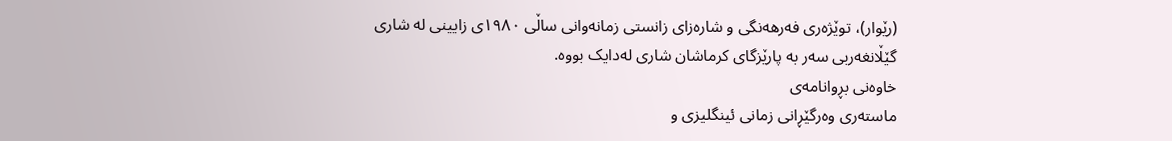(رێوار)، توێژەری فەرھەنگی و شارەزای زانستی زمانەوانی ساڵی ١٩٨٠ی زایینی لە شاری
گێڵانغەربی سەر بە پارێزگای کرماشان شاری لەدایک بووە.
خاوەنی بڕوانامەی
ماستەری وەرگێڕانی زمانی ئینگلیزی و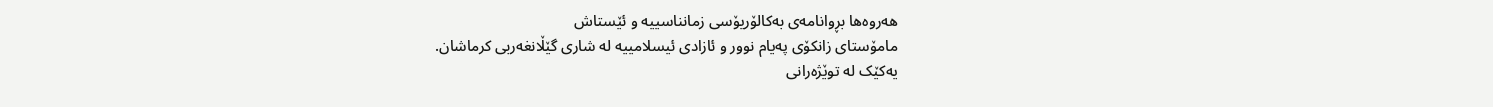ھەروەھا بڕوانامەی بەکالۆریۆسی زمانناسییە و ئێستاش
مامۆستای زانکۆی پەیام نوور و ئازادی ئیسلامییە لە شاری گێڵانغەربی کرماشان.
یەکێک لە توێژەرانی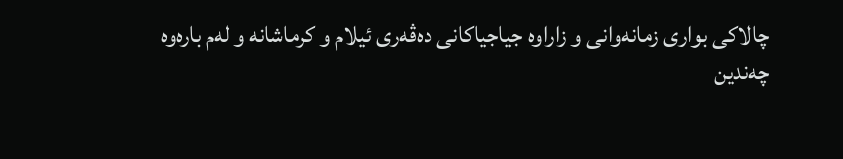چالاکی بواری زمانەوانی و زاراوە جیاجیاکانی دەڤەری ئیلام و کرماشانە و لەم بارەوە
چەندین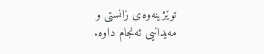توێژینەوەی زانستی و مەیدانیی ئەنجام داوە.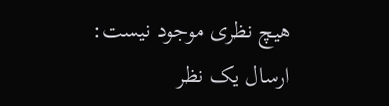هیچ نظری موجود نیست:
ارسال یک نظر